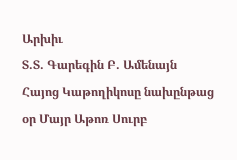Արխիւ
Տ.Տ. Գարեգին Բ. Ամենայն Հայոց Կաթողիկոսը նախընթաց օր Մայր Աթոռ Սուրբ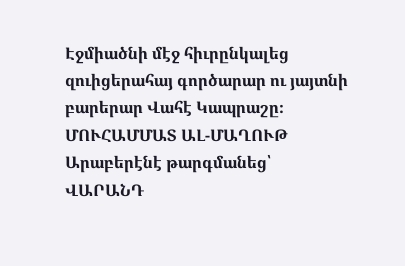Էջմիածնի մէջ հիւրընկալեց զուիցերահայ գործարար ու յայտնի բարերար Վահէ Կապրաշը։
ՄՈՒՀԱՄՄԱՏ ԱԼ-ՄԱՂՈՒԹ
Արաբերէնէ թարգմանեց՝
ՎԱՐԱՆԴ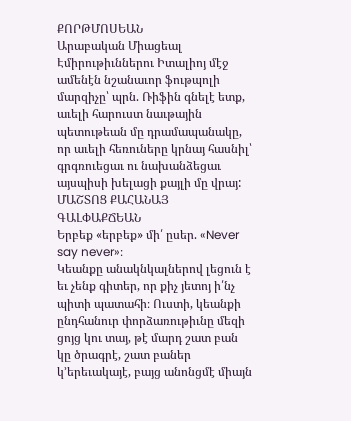ՔՈՐԹՄՈՍԵԱՆ
Արաբական Միացեալ Էմիրութիւններու Իտալիոյ մէջ ամենէն նշանաւոր ֆութպոլի մարզիչը՝ պրն. Ռիֆին գնելէ ետք, աւելի հարուստ նաւթային պետութեան մը դրամապանակը, որ աւելի հեռուները կրնայ հասնիլ՝ գրգռուեցաւ ու նախանձեցաւ այսպիսի խելացի քայլի մը վրայ:
ՄԱՇՏՈՑ ՔԱՀԱՆԱՅ ԳԱԼՓԱՔՃԵԱՆ
Երբեք «երբեք» մի՛ ըսեր. «Never say never»։
Կեանքը անակնկալներով լեցուն է եւ չենք գիտեր, որ քիչ յետոյ ի՛նչ պիտի պատահի։ Ուստի, կեանքի ընդհանուր փորձառութիւնը մեզի ցոյց կու տայ, թէ մարդ շատ բան կը ծրագրէ, շատ բաներ կ՚երեւակայէ, բայց անոնցմէ միայն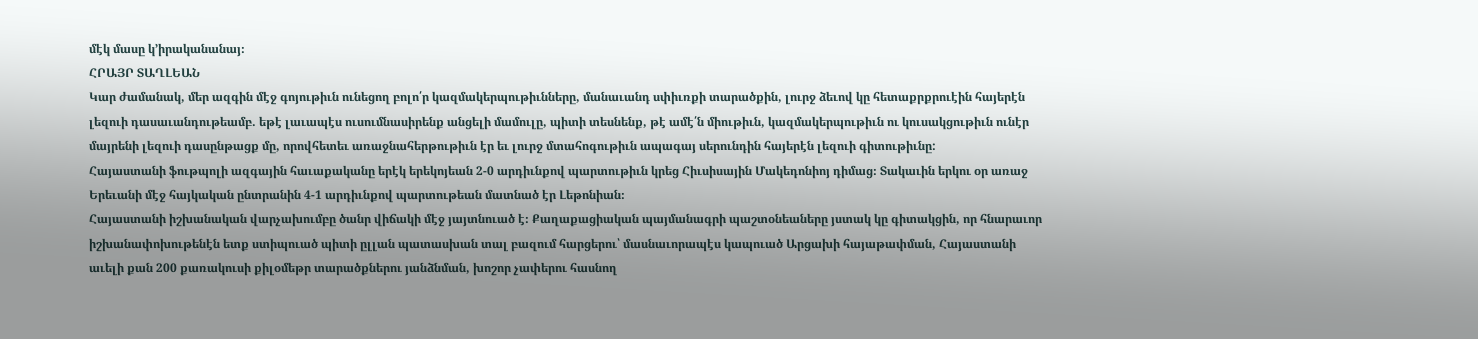մէկ մասը կ՚իրականանայ։
ՀՐԱՅՐ ՏԱՂԼԵԱՆ
Կար ժամանակ, մեր ազգին մէջ գոյութիւն ունեցող բոլո՛ր կազմակերպութիւնները, մանաւանդ սփիւռքի տարածքին, լուրջ ձեւով կը հետաքրքրուէին հայերէն լեզուի դասաւանդութեամբ. եթէ լաւապէս ուսումնասիրենք անցելի մամուլը, պիտի տեսնենք, թէ ամէ՛ն միութիւն, կազմակերպութիւն ու կուսակցութիւն ունէր մայրենի լեզուի դասընթացք մը, որովհետեւ առաջնահերթութիւն էր եւ լուրջ մտահոգութիւն ապագայ սերունդին հայերէն լեզուի գիտութիւնը:
Հայաստանի ֆութպոլի ազգային հաւաքականը երէկ երեկոյեան 2-0 արդիւնքով պարտութիւն կրեց Հիւսիսային Մակեդոնիոյ դիմաց։ Տակաւին երկու օր առաջ Երեւանի մէջ հայկական ընտրանին 4-1 արդիւնքով պարտութեան մատնած էր Լեթոնիան։
Հայաստանի իշխանական վարչախումբը ծանր վիճակի մէջ յայտնուած է։ Քաղաքացիական պայմանագրի պաշտօնեաները յստակ կը գիտակցին, որ հնարաւոր իշխանափոխութենէն ետք ստիպուած պիտի ըլլան պատասխան տալ բազում հարցերու՝ մասնաւորապէս կապուած Արցախի հայաթափման, Հայաստանի աւելի քան 200 քառակուսի քիլօմեթր տարածքներու յանձնման, խոշոր չափերու հասնող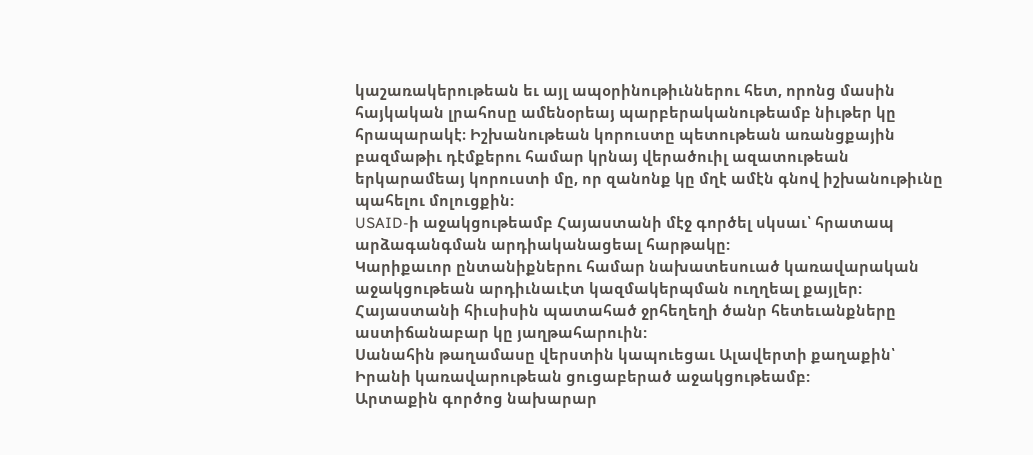կաշառակերութեան եւ այլ ապօրինութիւններու հետ, որոնց մասին հայկական լրահոսը ամենօրեայ պարբերականութեամբ նիւթեր կը հրապարակէ։ Իշխանութեան կորուստը պետութեան առանցքային բազմաթիւ դէմքերու համար կրնայ վերածուիլ ազատութեան երկարամեայ կորուստի մը, որ զանոնք կը մղէ ամէն գնով իշխանութիւնը պահելու մոլուցքին:
USAID-ի աջակցութեամբ Հայաստանի մէջ գործել սկսաւ՝ հրատապ արձագանգման արդիականացեալ հարթակը:
Կարիքաւոր ընտանիքներու համար նախատեսուած կառավարական աջակցութեան արդիւնաւէտ կազմակերպման ուղղեալ քայլեր:
Հայաստանի հիւսիսին պատահած ջրհեղեղի ծանր հետեւանքները աստիճանաբար կը յաղթահարուին:
Սանահին թաղամասը վերստին կապուեցաւ Ալավերտի քաղաքին՝ Իրանի կառավարութեան ցուցաբերած աջակցութեամբ:
Արտաքին գործոց նախարար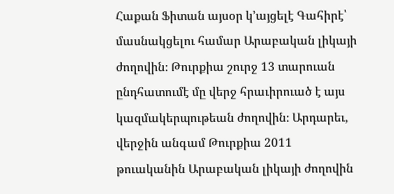Հաքան Ֆիտան այսօր կ՚այցելէ Գահիրէ՝ մասնակցելու համար Արաբական լիկայի ժողովին։ Թուրքիա շուրջ 13 տարուան ընդհատումէ մը վերջ հրաւիրուած է այս կազմակերպութեան ժողովին։ Արդարեւ, վերջին անգամ Թուրքիա 2011 թուականին Արաբական լիկայի ժողովին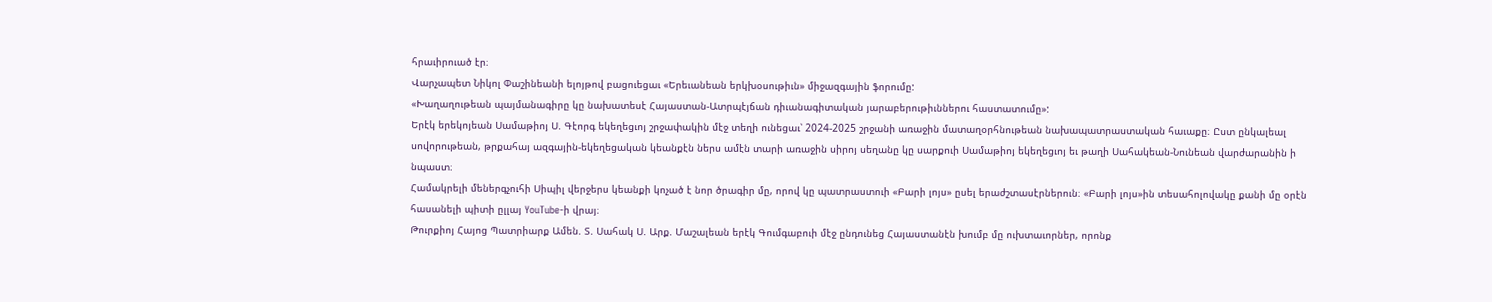հրաւիրուած էր։
Վարչապետ Նիկոլ Փաշինեանի ելոյթով բացուեցաւ «Երեւանեան երկխօսութիւն» միջազգային ֆորումը:
«Խաղաղութեան պայմանագիրը կը նախատեսէ Հայաստան-Ատրպէյճան դիւանագիտական յարաբերութիւններու հաստատումը»:
Երէկ երեկոյեան Սամաթիոյ Ս. Գէորգ եկեղեցւոյ շրջափակին մէջ տեղի ունեցաւ՝ 2024-2025 շրջանի առաջին մատաղօրհնութեան նախապատրաստական հաւաքը։ Ըստ ընկալեալ սովորութեան, թրքահայ ազգային-եկեղեցական կեանքէն ներս ամէն տարի առաջին սիրոյ սեղանը կը սարքուի Սամաթիոյ եկեղեցւոյ եւ թաղի Սահակեան-Նունեան վարժարանին ի նպաստ։
Համակրելի մեներգչուհի Սիպիլ վերջերս կեանքի կոչած է նոր ծրագիր մը, որով կը պատրաստուի «Բարի լոյս» ըսել երաժշտասէրներուն։ «Բարի լոյս»ին տեսահոլովակը քանի մը օրէն հասանելի պիտի ըլլայ YouTube-ի վրայ։
Թուրքիոյ Հայոց Պատրիարք Ամեն. Տ. Սահակ Ս. Արք. Մաշալեան երէկ Գումգաբուի մէջ ընդունեց Հայաստանէն խումբ մը ուխտաւորներ, որոնք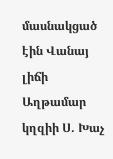մասնակցած էին Վանայ լիճի Աղթամար կղզիի Ս. Խաչ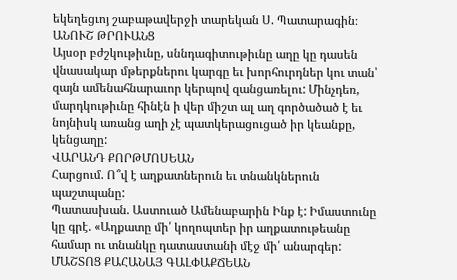եկեղեցւոյ շաբաթավերջի տարեկան Ս. Պատարագին։
ԱՆՈՒՇ ԹՐՈՒԱՆՑ
Այսօր բժշկութիւնը, սննդագիտութիւնը աղը կը դասեն վնասակար մթերքներու կարգը եւ խորհուրդներ կու տան՝ զայն ամենահնարաւոր կերպով զանցառելու: Մինչդեռ, մարդկութիւնը հինէն ի վեր միշտ ալ աղ գործածած է եւ նոյնիսկ առանց աղի չէ պատկերացուցած իր կեանքը, կենցաղը:
ՎԱՐԱՆԴ ՔՈՐԹՄՈՍԵԱՆ
Հարցում. Ո՞վ է աղքատներուն եւ տնանկներուն պաշտպանը:
Պատասխան. Աստուած Ամենաբարին Ինք է: Իմաստունը կը գրէ. «Աղքատը մի՛ կողոպտեր իր աղքատութեանը համար ու տնանկը դատաստանի մէջ մի՛ անարգեր:
ՄԱՇՏՈՑ ՔԱՀԱՆԱՅ ԳԱԼՓԱՔՃԵԱՆ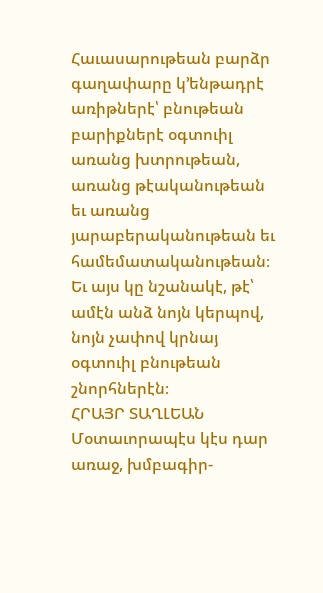Հաւասարութեան բարձր գաղափարը կ՚ենթադրէ առիթներէ՝ բնութեան բարիքներէ օգտուիլ առանց խտրութեան, առանց թէականութեան եւ առանց յարաբերականութեան եւ համեմատականութեան։ Եւ այս կը նշանակէ, թէ՝ ամէն անձ նոյն կերպով, նոյն չափով կրնայ օգտուիլ բնութեան շնորհներէն։
ՀՐԱՅՐ ՏԱՂԼԵԱՆ
Մօտաւորապէս կէս դար առաջ, խմբագիր-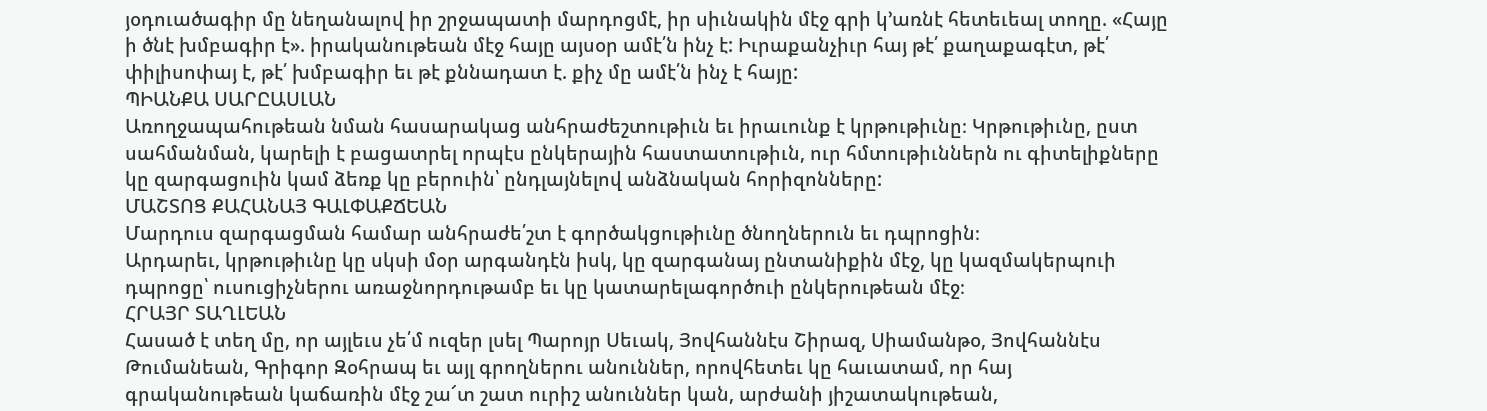յօդուածագիր մը նեղանալով իր շրջապատի մարդոցմէ, իր սիւնակին մէջ գրի կ՚առնէ հետեւեալ տողը. «Հայը ի ծնէ խմբագիր է». իրականութեան մէջ հայը այսօր ամէ՛ն ինչ է: Իւրաքանչիւր հայ թէ՛ քաղաքագէտ, թէ՛ փիլիսոփայ է, թէ՛ խմբագիր եւ թէ քննադատ է. քիչ մը ամէ՛ն ինչ է հայը:
ՊԻԱՆՔԱ ՍԱՐԸԱՍԼԱՆ
Առողջապահութեան նման հասարակաց անհրաժեշտութիւն եւ իրաւունք է կրթութիւնը։ Կրթութիւնը, ըստ սահմանման, կարելի է բացատրել որպէս ընկերային հաստատութիւն, ուր հմտութիւններն ու գիտելիքները կը զարգացուին կամ ձեռք կը բերուին՝ ընդլայնելով անձնական հորիզոնները:
ՄԱՇՏՈՑ ՔԱՀԱՆԱՅ ԳԱԼՓԱՔՃԵԱՆ
Մարդուս զարգացման համար անհրաժե՛շտ է գործակցութիւնը ծնողներուն եւ դպրոցին։
Արդարեւ, կրթութիւնը կը սկսի մօր արգանդէն իսկ, կը զարգանայ ընտանիքին մէջ, կը կազմակերպուի դպրոցը՝ ուսուցիչներու առաջնորդութամբ եւ կը կատարելագործուի ընկերութեան մէջ։
ՀՐԱՅՐ ՏԱՂԼԵԱՆ
Հասած է տեղ մը, որ այլեւս չե՛մ ուզեր լսել Պարոյր Սեւակ, Յովհաննէս Շիրազ, Սիամանթօ, Յովհաննէս Թումանեան, Գրիգոր Զօհրապ եւ այլ գրողներու անուններ, որովհետեւ կը հաւատամ, որ հայ գրականութեան կաճառին մէջ շա՜տ շատ ուրիշ անուններ կան, արժանի յիշատակութեան,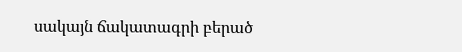սակայն ճակատագրի բերած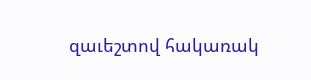զաւեշտով հակառակ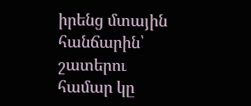իրենց մտային հանճարին՝ շատերու համար կը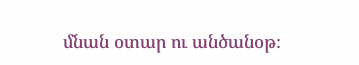մնան օտար ու անծանօթ։